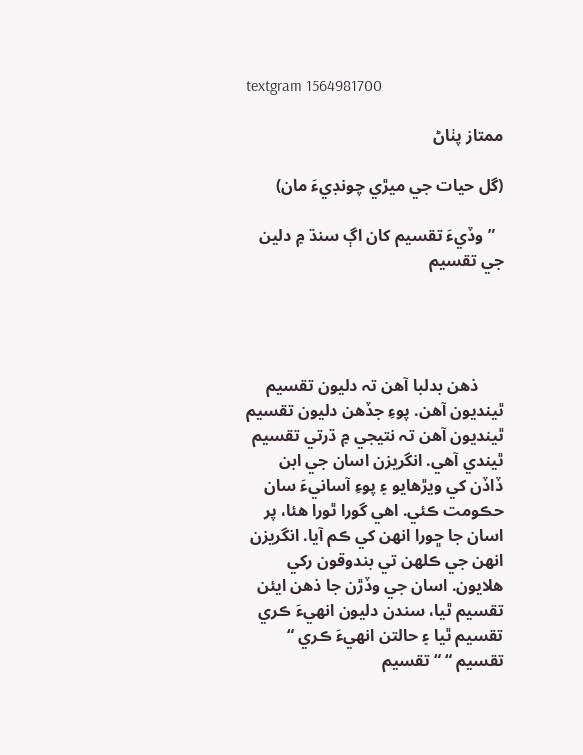textgram 1564981700

ممتاز پٺاڻ

(گل حيات جي ميڙي چونڊيءَ مان)

  ”وڏيءَ تقسيم کان اڳ سنڌ ۾ دلين جي تقسيم




      ذھن بدلبا آھن تہ دليون تقسيم ٿينديون آھن. پوءِ جڏھن دليون تقسيم ٿينديون آھن تہ نتيجي ۾ ڌرتي تقسيم ٿيندي آھي. انگريزن اسان جي ابن ڏاڏن کي ويڙهايو ۽ پوءِ آسانيءَ سان حڪومت ڪئي. اهي گورا ٿورا هئا، پر اسان جا ڇورا انهن کي ڪم آيا. انگريزن انهن جي ڪلهن تي بندوقون رکي هلايون. اسان جي وڏڙن جا ذهن ايئن تقسيم ٿيا، سندن دليون انهيءَ ڪري تقسيم ٿيا ۽ حالتن انهيءَ ڪري “ تقسيم “ “ تقسيم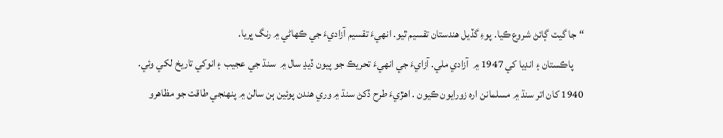“ جا گيت ڳائڻ شروع ڪيا. پوءِ گڏيل هندستان تقسيم ٿيو. انهيءَ تقسيم آزاديءَ جي ڪهاڻي ۾ رنگ ڀريا.
     پاڪستان ۽ انڊيا کي 1947 ۾  آزادي ملي. آزايءَ جي انهيءَ تحريڪ جو پيون ڏيڍ سال ۾  سنڌ جي عجيب ۽ انوکي تاريخ لکي وئي. 1940 کان اتر سنڌ ۾ مسلمانن اره زورايون ڪيون . اهڙيءَ طرح ڏکڻ سنڌ ۾ وري هندن پوئين ٻن سالن ۾ پنهنجي طاقت جو مظاهرو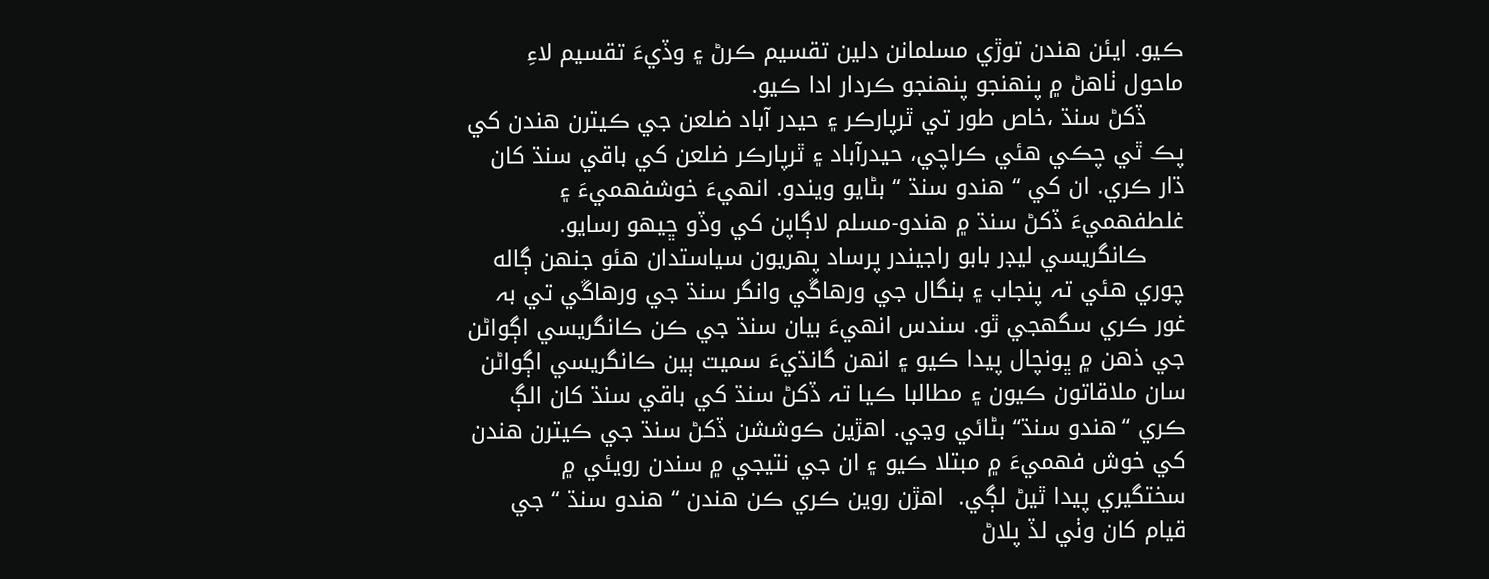ڪيو. ايئن هندن توڙي مسلمانن دلين تقسيم ڪرڻ ۽ وڏيءَ تقسيم لاءِ ماحول ٺاهڻ ۾ پنهنجو پنهنجو ڪردار ادا ڪيو.
     ڏکڻ سنڌ ،خاص طور تي ٿرپارڪر ۽ حيدر آباد ضلعن جي ڪيترن هندن کي پڪ ٿي چڪي هئي ڪراچي، حيدرآباد ۽ ٿرپارڪر ضلعن کي باقي سنڌ کان ڌار ڪري. ان کي “ هندو سنڌ “ بڻايو ويندو. انهيءَ خوشفهميءَ ۽ غلطفهميءَ ڏکڻ سنڌ ۾ ھندو-مسلم لاڳاپن کي وڏو ڇيهو رسايو.
     ڪانگريسي ليڊر بابو راجيندر پرساد پهريون سياستدان هئو جنهن ڳاله چوري هئي تہ پنجاب ۽ بنگال جي ورهاڱي وانگر سنڌ جي ورهاڱي تي بہ غور ڪري سگهجي ٿو. سندس انهيءَ بيان سنڌ جي ڪن ڪانگريسي اڳواڻن جي ذھن ۾ ڀونچال پيدا ڪيو ۽ انهن گانڌيءَ سميت ٻين ڪانگريسي اڳواڻن سان ملاقاتون ڪيون ۽ مطالبا ڪيا تہ ڏکڻ سنڌ کي باقي سنڌ کان الڳ ڪري “هندو سنڌ“ بڻائي وڃي. اهڙين ڪوششن ڏکڻ سنڌ جي ڪيترن هندن کي خوش فهميءَ ۾ مبتلا ڪيو ۽ ان جي نتيجي ۾ سندن رويئي ۾ سختگيري پيدا ٿيڻ لڳي.  اھڙن روين ڪري ڪن هندن “ هندو سنڌ “ جي قيام کان وٺي لڏ پلاڻ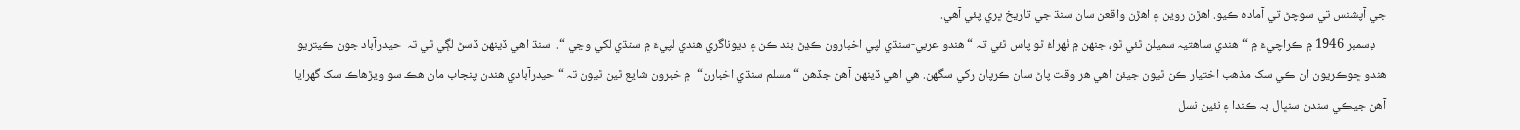جي آپشنس تي سوچڻ تي آماده ڪيو. اهڙن روين ۽ اهڙن واقعن سان سنڌ جي تاريخ ڀري پئي آھي.
    ڊسمبر 1946 ۾ ڪراچيءَ ۾ “هندي ساهتيہ سميلن ٿئي ٿو، جنهن ۾ ٺھراءُ ٿو پاس ٿئي تہ “ هندو عربي-سنڌي لپي اخبارون ڪڍڻ بند ڪن ۽ ديوناگري هندي لپيءَ ۾ سنڌي لکي وڃي “.  سنڌ اهي ڏينهن ڏسڻ لڳي ٿي تہ  حيدرآباد جون ڪيتريو هندو ڇوڪريون ان ڪي سک مذهب اختيار ڪن ٿيون جيئن اهي هر وقت پاڻ سان ڪرپان رکي سگهن. هي اهي ڏينهن آھن جڏهن “ مسلم سنڌي اخبارن“  ۾ خبرون شايع ٿين ٿيون تہ “ حيدرآبادي هندن پنجاب مان هڪ سو ويڙهاڪ سک گهرايا آھن جيڪي سندن سنڀال بہ ڪندا ۽ نئين نسل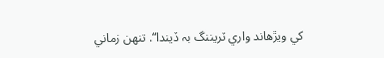کي ويڙھاند واري ٽريننگ بہ ڏيندا“. تنهن زماني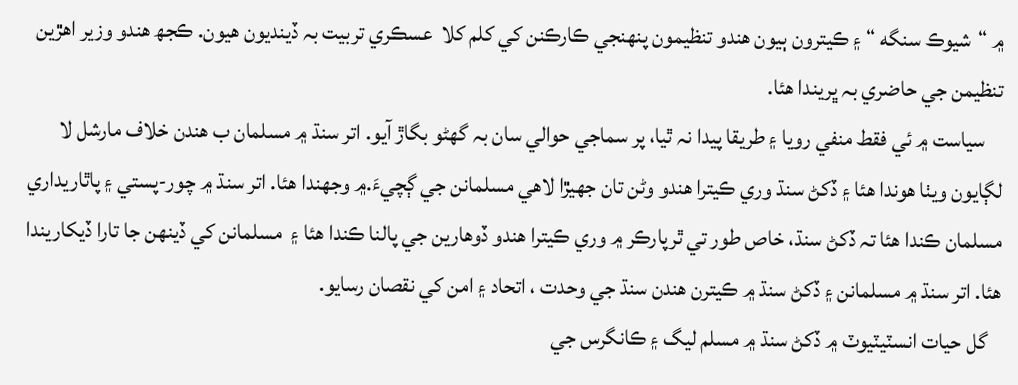۾ “شيوڪ سنگه “ ۽ ڪيترون ٻيون هندو تنظيمون پنهنجي ڪارڪنن کي کلم کلا  عسڪري تربيت بہ ڏينديون هيون. ڪجھ هندو وزير اهڙين تنظيمن جي حاضري بہ ڀريندا هئا.
    سياست ۾ ئي فقط منفي رويا ۽ طريقا پيدا نہ ٿيا، پر سماجي حوالي سان بہ گهڻو بگاڙ آيو. اتر سنڌ ۾ مسلمان ب هندن خلاف مارشل لا لڳايون ويٺا هوندا هئا ۽ ڏکڻ سنڌ وري ڪيترا هندو وڻن تان جهيڙا لاهي مسلمانن جي ڳچيءَ.۾ وجهندا هئا. اتر سنڌ ۾ چور-پستي ۽ پاٿاريداري مسلمان ڪندا هئا تہ ڏکڻ سنڌ، خاص طور تي ٿرپارڪر ۾ وري ڪيترا هندو ڏوهارين جي پالنا ڪندا هئا ۽  مسلمانن کي ڏينهن جا تارا ڏيکاريندا هئا. اتر سنڌ ۾ مسلمانن ۽ ڏکڻ سنڌ ۾ ڪيترن هندن سنڌ جي وحدت ، اتحاد ۽ امن کي نقصان رسايو.
   گل حيات انسٽيٽيوٽ ۾ ڏکڻ سنڌ ۾ مسلم ليگ ۽ ڪانگرس جي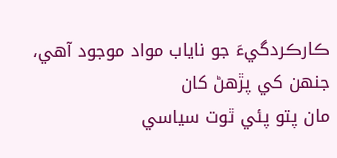ڪارڪردگيءَ جو ناياب مواد موجود آهي، جنهن کي پڙهڻ کان
مان پتو پئي ٿوت سياسي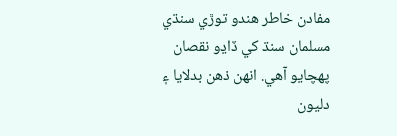مفادن خاطر هندو توڙي سنڌي مسلمان سنڌ کي ڏاڍو نقصان پهچايو آھي. انهن ذهن بدلايا ۽ دليون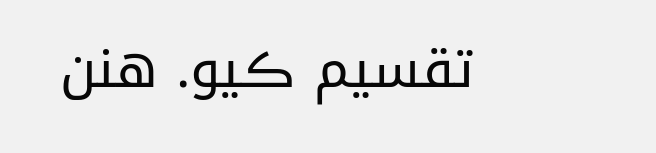تقسيم ڪيو. هنن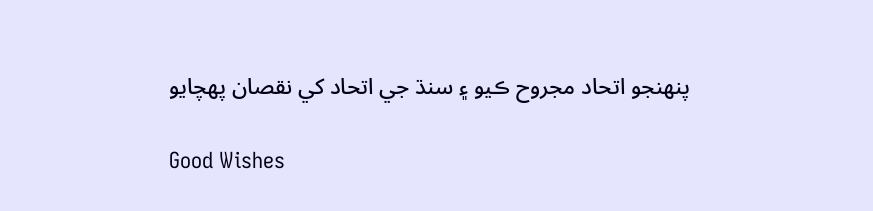پنهنجو اتحاد مجروح ڪيو ۽ سنڌ جي اتحاد کي نقصان پهچايو

Good Wishes